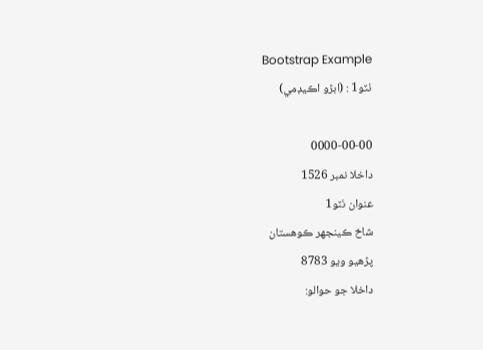Bootstrap Example
ٺٽو1 : (ابڙو اڪيڊمي)

0000-00-00
داخلا نمبر 1526
عنوان ٺٽو1
شاخ ڪينجهر ڪوهستان
پڙهيو ويو 8783
داخلا جو حوالو: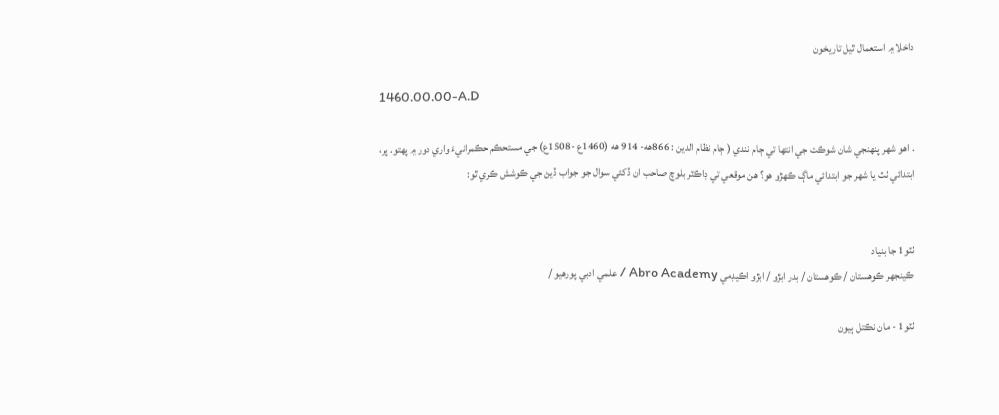داخلا ۾ استعمال ٿيل تاريخون

1460.00.00-A.D

. اهو شهر پنهنجي شان شوڪت جي انتها تي ڄام نندي ( ڄام نظام الدين : 866هه- 914 هه (1460ع -1508ع) جي مستحڪم حڪمرانيءَ واري دور ۾ پهتو. پر، ابتدائي ٺٽ يا شهر جو ابتدائي ماڳ ڪهڙو هو؟ هن موقعي تي ڊاڪٽر بلوچ صاحب ان ڏکئي سوال جو جواب ڏيڻ جي ڪوشش ڪري ٿو:


ٺٽو1 جا بنياد
ڪينجهر ڪوهستان / ڪوهستان / بدر ابڙو / ابڙو اڪيڊمي Abro Academy / علمي ادبي پورهيو /

ٺٽو1 - مان نڪتل ٻيون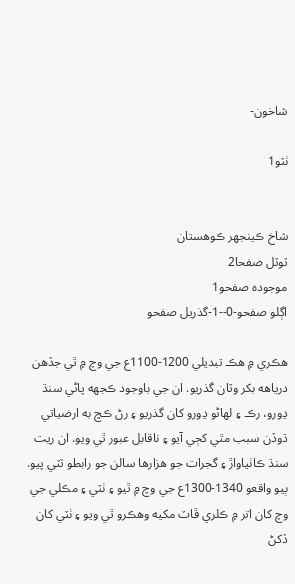شاخون-

ٺٽو1


شاخ ڪينجهر ڪوهستان
ٽوٽل صفحا2
موجودہ صفحو1
اڳلو صفحو-0--1-گذريل صفحو

هڪري ۾ هڪ تبديلي 1200-1100ع جي وچ ۾ ٿي جڏهن درياهه بکر وٽان گذريو. ان جي باوجود ڪجهه پاڻي سنڌ ڍورو، رڪ ۽ لهاڻو ڍورو کان گذريو ۽ رڻ ڪڇ به ارضياتي ڌوڏن سبب مٿي کڄي آيو ۽ ناقابل عبور ٿي ويو. ان ريت سنڌ ڪاٺياواڙ ۽ گجرات جو هزارها سالن جو رابطو ٽٽي پيو. ٻيو واقعو 1340-1300ع جي وچ ۾ ٿيو ۽ ٺٽي ۽ مڪلي جي وچ کان اتر ۾ ڪلري ڦاٽ مکيه وهڪرو ٿي ويو ۽ ٺٽي کان ڏکڻ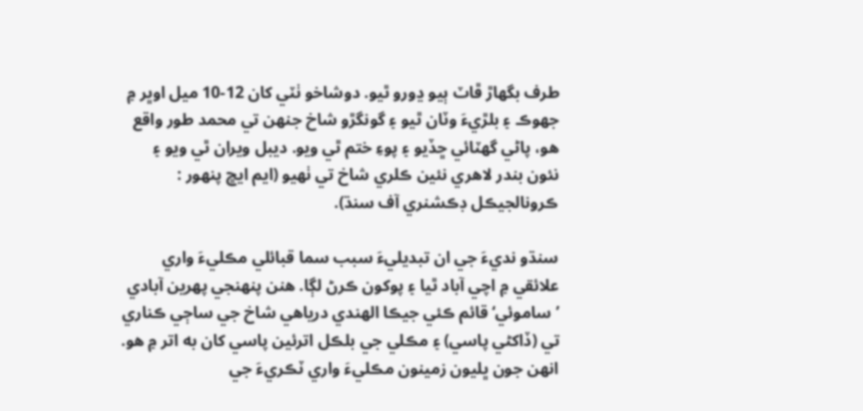طرف بگهاڙ ڦاٽ ٻيو ڍورو ٿيو. دوشاخو ٺٽي کان 12-10 ميل اوڀر ۾ جهوڪ ۽ بلڙيءَ وٽان ٿيو ۽ گونگڙو شاخ جنهن تي محمد طور واقع هو، پاڻي گهٽائي ڇڏيو ۽ پوءِ ختم ٿي ويو. ديبل ويران ٿي ويو ۽ نئون بندر لاهري نئين ڪلري شاخ تي ٺهيو (ايم ايڇ پنهور : ڪرونالجيڪل ڊڪشنري آف سنڌ).

سنڌو نديءَ جي ان تبديليءَ سبب سما قبائلي مڪليءَ واري علائقي ۾ اچي آباد ٿيا ۽ پوکون ڪرڻ لڳا. هنن پنهنجي پهرين آبادي ’ساموئي‘ قائم ڪئي جيڪا الهندي درياهي شاخ جي ساڄي ڪناري تي (ڏاکڻي پاسي) ۽ مڪلي جي بلڪل اترئين پاسي کان به اتر ۾ هو. انهن جون ڀليون زمينون مڪليءَ واري ٽڪريءَ جي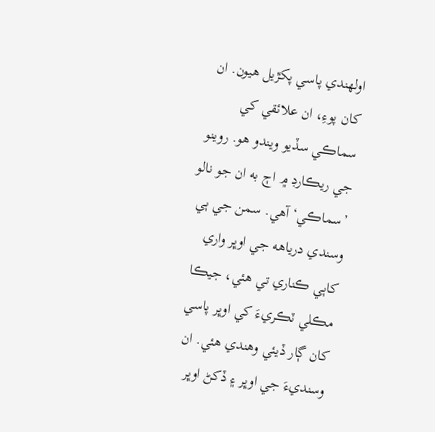اولهندي پاسي پکڙيل هيون. ان کان پوءِ، ان علائقي کي سماڪي سڏيو ويندو هو. روينو جي ريڪارڊ ۾ اڄ به ان جو نالو ’سماڪي‘ آهي. سمن جي ٻي وسندي درياهه جي اوڀر واري کاٻي ڪناري تي هئي، جيڪا مڪلي ٽڪريءَ کي اوڀر پاسي کان ڳار ڏيئي وهندي هئي. ان وسنديءَ جي اوڀر ۽ ڏکڻ اوڀر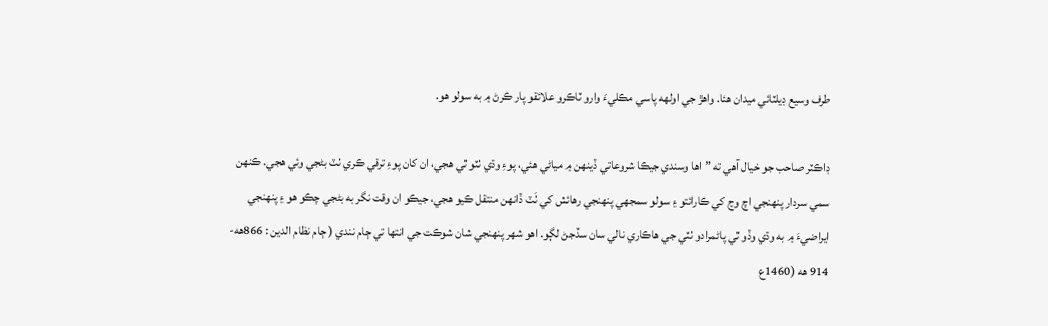طرف وسيع ڊيلٽائي ميدان هئا. واهڙ جي اولهه پاسي مڪليءَ وارو ٽاڪرو علائقو پار ڪرڻ ۾ به سولو هو.

ڊاڪٽر صاحب جو خيال آهي ته ”اها وسندي جيڪا شروعاتي ڏينهن ۾ مياڻي هئي، پوءِ وڌي ٺٽو ٿي هجي، ان کان پوءِ ترقي ڪري ٺٽ بڻجي وئي هجي. ڪنهن سمي سردار پنهنجي اچ وڃ کي ڪارائتو ۽ سولو سمجهي پنهنجي رهائش کي ٺَٽ ڏانهن منتقل ڪيو هجي، جيڪو ان وقت نگر به بڻجي چڪو هو ۽ پنهنجي ايراضيءَ ۾ به وڌي وڏو ٿي پاڻمرادو ٺٽي جي هاڪاري نالي سان سڏجڻ لڳو. اهو شهر پنهنجي شان شوڪت جي انتها تي ڄام نندي ( ڄام نظام الدين : 866هه- 914 هه (1460ع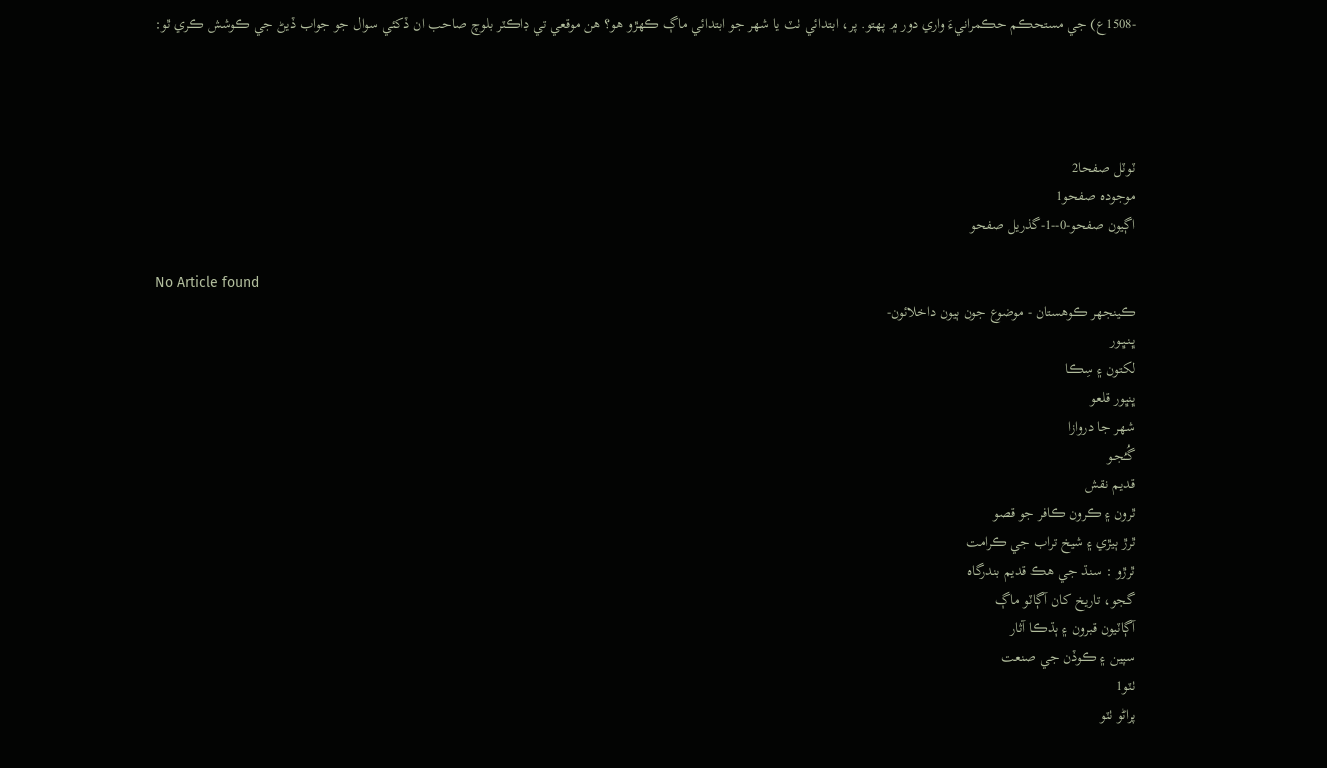-1508ع) جي مستحڪم حڪمرانيءَ واري دور ۾ پهتو. پر، ابتدائي ٺٽ يا شهر جو ابتدائي ماڳ ڪهڙو هو؟ هن موقعي تي ڊاڪٽر بلوچ صاحب ان ڏکئي سوال جو جواب ڏيڻ جي ڪوشش ڪري ٿو:




ٽوٽل صفحا2
موجودہ صفحو1
اڳيون صفحو-0--1-گذريل صفحو

No Article found
ڪينجهر ڪوهستان - موضوع جون ٻيون داخلائون-
ڀـنـڀـور
لکتون ۽ سِڪا
ڀنڀور قلعو
شهر جا دروازا
گُـُجـو
قديم نقش
ٿرون ۽ ڪرون ڪافر جو قصو
ٿرڙ ٻيڙي ۽ شيخ تراب جي ڪرامت
ٿرڙو : سنڌ جي هڪ قديم بندرگاه
گجو، تاريخ کان آڳاٽو ماڳ
آڳاٽيون قبرون ۽ ٻڌڪا آثار
سپين ۽ ڪوڏن جي صنعت
ٺٽو1
پراڻو ٺٽو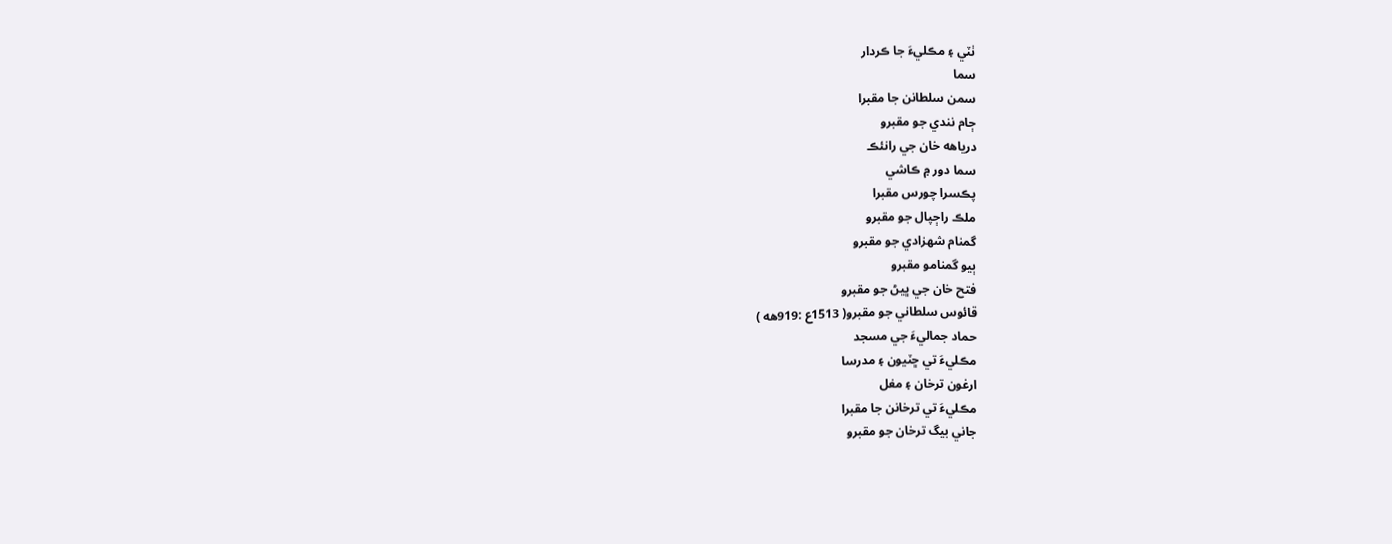ٺٽي ۽ مڪليءَ جا ڪردار
سما
سمن سلطانن جا مقبرا
ڄام نندي جو مقبرو
درياهه خان جي رانئڪ
سما دور ۾ ڪاشي
پڪسرا چورس مقبرا
ملڪ راڄپال جو مقبرو
گمنام شهزادي جو مقبرو
ٻيو گمنامو مقبرو
فتح خان جي ڀيڻ جو مقبرو
قائوس سلطاني جو مقبرو( 1513ع :919هه )
حماد جماليءَ جي مسجد
مڪليءَ تي ڇٽيون ۽ مدرسا
ارغون ترخان ۽ مغل
مڪليءَ تي ترخانن جا مقبرا
جاني بيگ ترخان جو مقبرو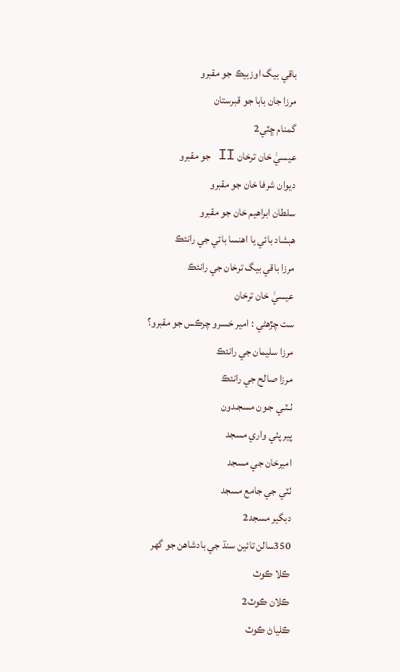باقي بيگ اوزبيڪ جو مقبرو
مرزا جان بابا جو قبرستان
گمنام ڇٽي2
عيسيٰ خان ترخان II جو مقبرو
ديوان شرفا خان جو مقبرو
سلطان ابراهيم خان جو مقبرو
هبشاد بائي يا اهنسا بائي جي رانئڪ
مرزا باقي بيگ ترخان جي رانئڪ
عيسيٰ خان ترخان
ست چڙهڻي : امير خسرو چرڪس جو مقبرو؟
مرزا سليمان جي رانئڪ
مرزا صالح جي رانئڪ
ٺـٽـي جـون مسجـدون
پير پٺي واري مسجد
اميرخان جي مسجد
ٺٽي جي جامع مسجد
دبگير مسجد2
350سالن تائين سنڌ جي بادشاهن جو گهر
ڪلا ڪوٽ
ڪلان ڪوٽ2
ڪلياڻ ڪوٽ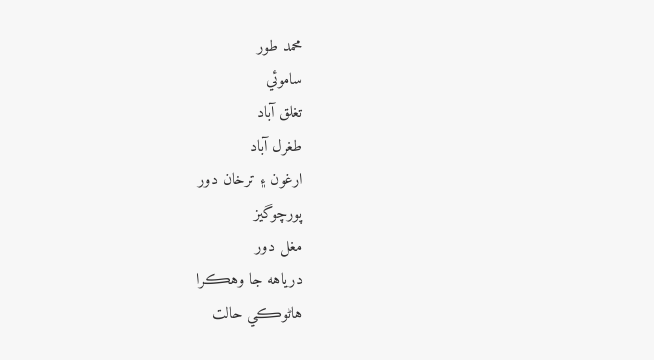محمد طور
ساموئي
تغلق آباد
طغرل آباد
ارغون ۽ ترخان دور
پورچوگيز
مغل دور
درياهه جا وهڪرا
هاڻوڪي حالت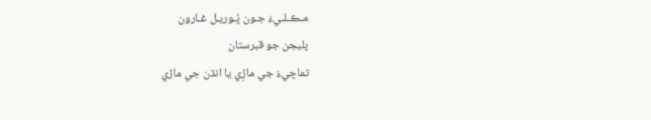مـڪـلـيءَ جـون پُـوريـل غـارون
پليجن جو قبرستان
تماچيءَ جي ماڙِي يا انڌن جي ماڙي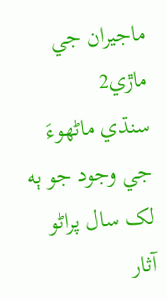ماجيران جي ماڙي2
سنڌي ماڻھوءَ جي وجود جو ٻه لک سال پراڻو آثار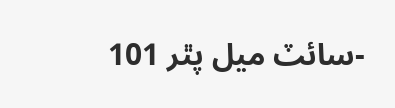-سائٽ ميل پٿر 101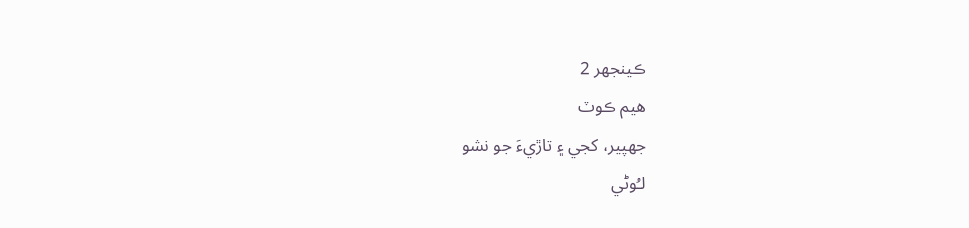ڪينجهر 2
ھيم ڪوٽ
جهپير، کجي ۽ تاڙيءَ جو نشو
لـُوڻي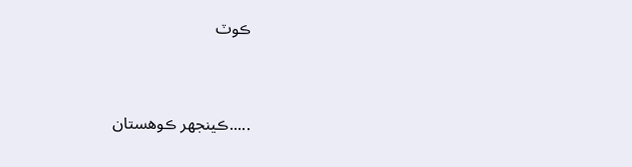ڪوٽ


.....ڪينجهر ڪوهستان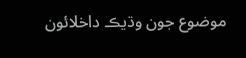موضوع جون وڌيڪ داخلائون